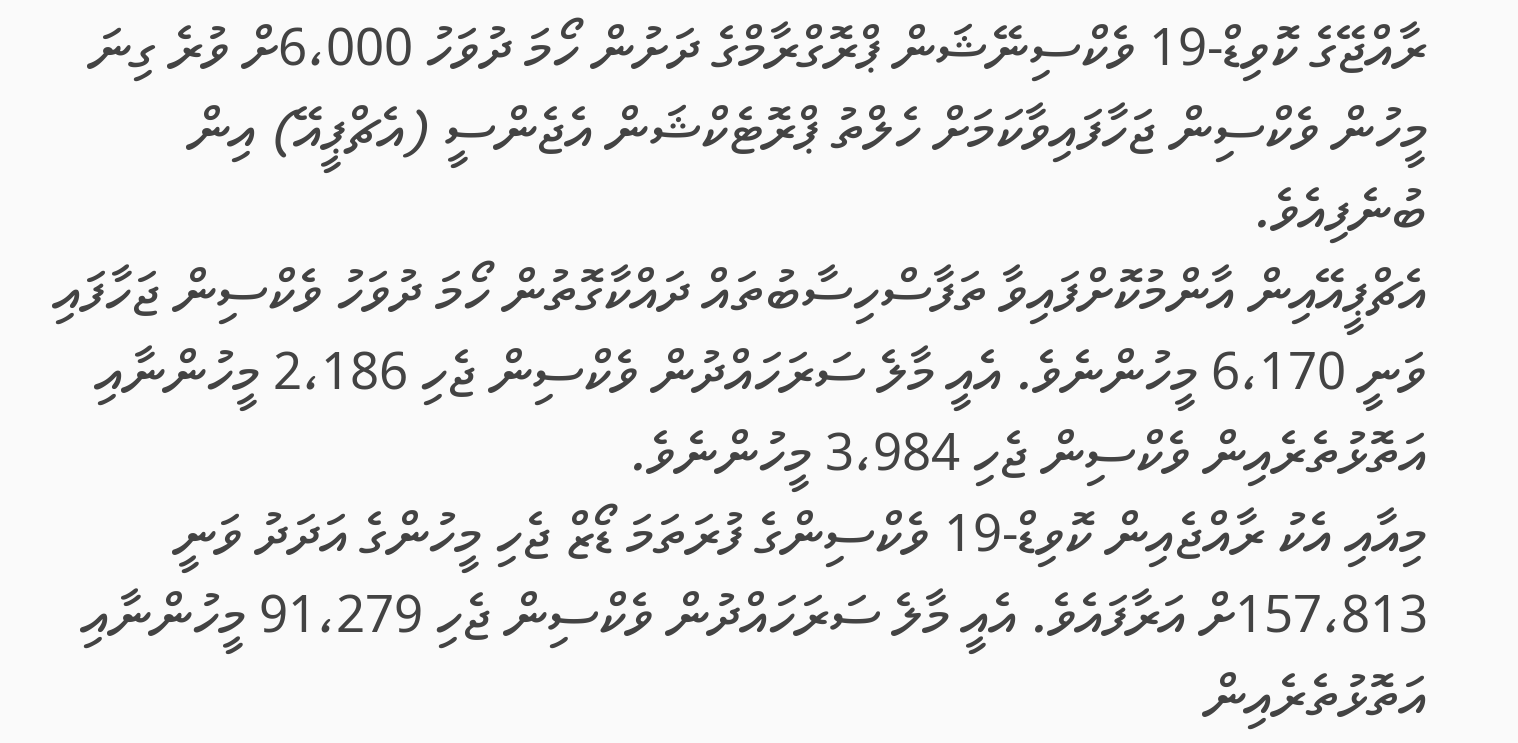ރާއްޖޭގެ ކޮވިޑް-19 ވެކްސިނޭޝަން ޕްރޮގްރާމްގެ ދަށުން ހޯމަ ދުވަހު 6،000ށް ވުރެ ގިނަ މީހުން ވެކްސިން ޖަހާފައިވާކަމަށް ހެލްތު ޕްރޮޓެކްޝަން އެޖެންސީ (އެޗްޕީއޭ) އިން ބުނެފިއެވެ.
އެޗްޕީއޭއިން އާންމުކޮށްފައިވާ ތަފާސްހިސާބުތައް ދައްކާގޮތުން ހޯމަ ދުވަހު ވެކްސިން ޖަހާފައި ވަނީ 6،170 މީހުންނެވެ. އެއީ މާލެ ސަރަހައްދުން ވެކްސިން ޖެހި 2،186 މީހުންނާއި އަތޮޅުތެރެއިން ވެކްސިން ޖެހި 3،984 މީހުންނެވެ.
މިއާއި އެކު ރާއްޖެއިން ކޮވިޑް-19 ވެކްސިންގެ ފުރަތަމަ ޑޯޒް ޖެހި މީހުންގެ އަދަދު ވަނީ 157،813ށް އަރާފައެވެ. އެއީ މާލެ ސަރަހައްދުން ވެކްސިން ޖެހި 91،279 މީހުންނާއި އަތޮޅުތެރެއިން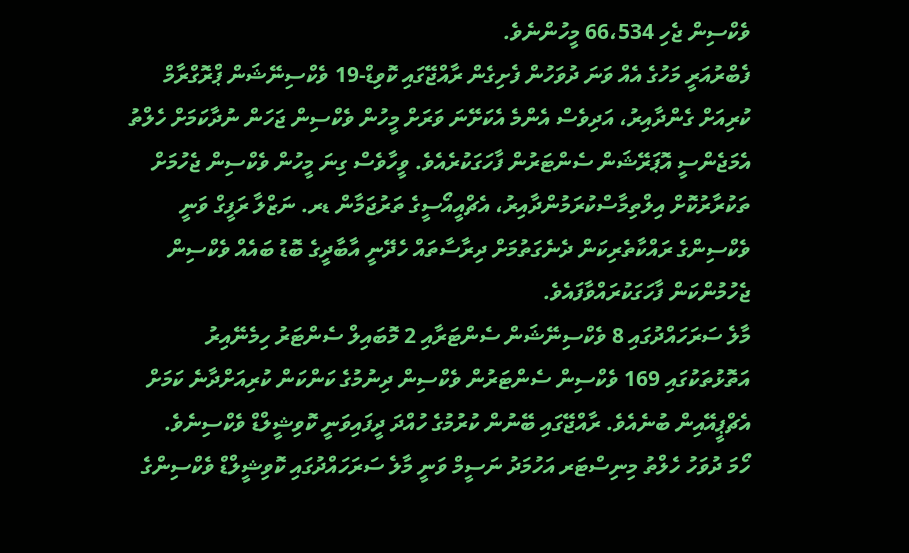ވެކްސިން ޖެހި 66،534 މީހުންނެވެ.
ފެބްރުއަރީ މަހުގެ އެއް ވަނަ ދުވަހުން ފެށިގެން ރާއްޖޭގައި ކޮވިޑް-19 ވެކްސިނޭޝަން ޕްރޮގްރާމް ކުރިއަށް ގެންދާއިރު، އަދިވެސް އެންމެ އެކަށޭނަ ވަރަށް މީހުން ވެކްސިން ޖަހަން ނުދާކަމަށް ހެލްތު އެމަޖެންސީ އޮޕަރޭޝަން ސެންޓަރުން ފާހަގަކުރެއެވެ. ވީހާވެސް ގިނަ މީހުން ވެކްސިން ޖެހުމަށް ތަކުރާރުކޮށް އިލްތިމާސްކުރަމުންދާއިރު، އެޗްއީއޯސީގެ ތަރުޖަމާން ޑރ. ނަޒްލާ ރަފީގް ވަނީ ވެކްސިންގެ ރައްކާތެރިކަން ދެނެގަތުމަށް ދިރާސާތައް ހެދޭނީ އާބާދީގެ ބޮޑު ބައެއް ވެކްސިން ޖެހުމުންކަން ފާހަގަކުރައްވާފައެވެ.
މާލެ ސަރަހައްދުގައި 8 ވެކްސިނޭޝަން ސެންޓަރާއި 2 މޮބައިލް ސެންޓަރު ހިމެނޭއިރު އަތޮޅުތަކުގައި 169 ވެކްސިން ސެންޓަރުން ވެކްސިން ދިނުމުގެ ކަންކަން ކުރިއަށްދާނެ ކަމަށް އެޗްޕީއޭއިން ބުނެއެވެ. ރާއްޖޭގައި ބޭނުން ކުރުމުގެ ހުއްދަ ދީފައިވަނީ ކޮވިޝީލްޑް ވެކްސިނެވެ.
ހޯމަ ދުވަހު ހެލްތު މިނިސްޓަރ އަހުމަދު ނަސީމް ވަނީ މާލެ ސަރަހައްދުގައި ކޮވިޝީލްޑް ވެކްސިންގެ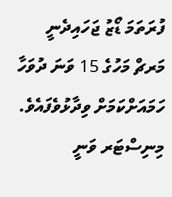ފުރަތަމަ ޑޯޒު ޖަހައިދެނީ މަރޗް މަހުގެ 15 ވަނަ ދުވަހާ ހަމައަށްކަމަށް ވިދާޅުވެފައެވެ. މިނިސްޓަރ ވަނީ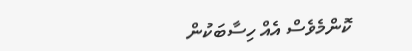ކޮންމެވެސް އެއް ހިސާބަކުން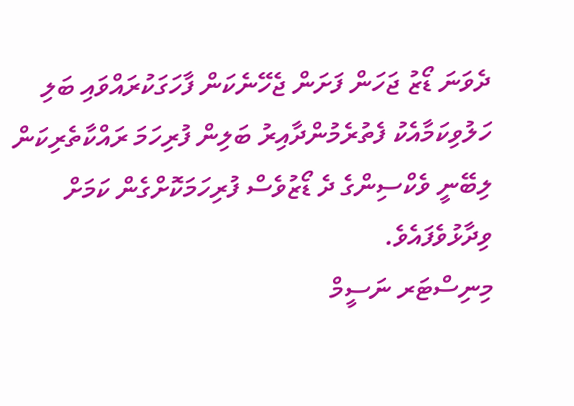ދެވަނަ ޑޯޒު ޖަހަން ފަށަން ޖެހޭނެކަން ފާހަގަކުރައްވައި ބަލި ހަލުވިކަމާއެކު ފެތުރެމުންދާއިރު ބަލިން ފުރިހަމަ ރައްކާތެރިކަން ލިބޭނީ ވެކްސިންގެ ދެ ޑޯޒުވެސް ފުރިހަމަކޮށްގެން ކަމަށް ވިދާޅުވެފައެވެ.
މިނިސްޓަރ ނަސީމް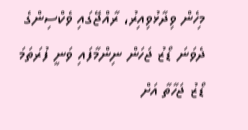މިހެން ވިދާޅުވިއިރު، ރާއްޖޭގައި ވެކްސިންގެ ދެވަނަ ޑޯޒު ޖަހަން ނިންމާފައި ވަނީ ފުރަތަމަ ޑޯޒު ޖަހާތާ އަށް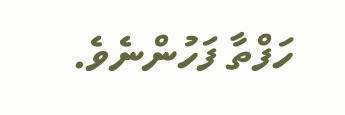ހަފްތާ ފަހުންނެވެ.